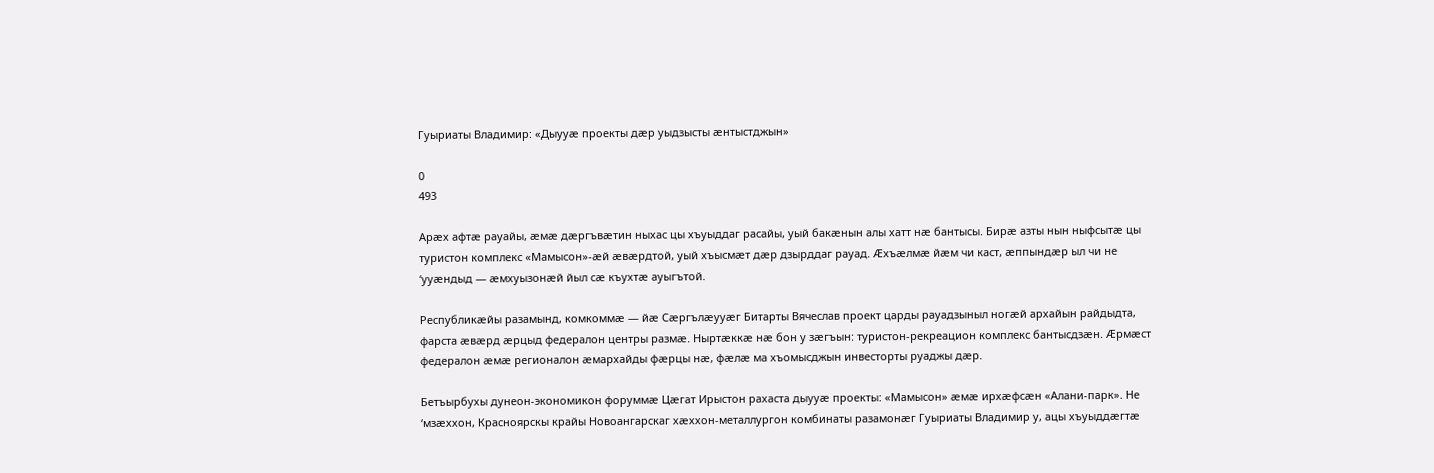Гуыриаты Владимир: «Дыууӕ проекты дӕр уыдзысты ӕнтыстджын»

0
493

Арӕх афтӕ рауайы, ӕмӕ дӕргъвӕтин ныхас цы хъуыддаг расайы, уый бакӕнын алы хатт нӕ бантысы. Бирӕ азты нын ныфсытӕ цы туристон комплекс «Мамысон»-ӕй ӕвӕрдтой, уый хъысмӕт дӕр дзырддаг рауад. Ӕхъӕлмӕ йӕм чи каст, ӕппындӕр ыл чи не ‘ууӕндыд — ӕмхуызонӕй йыл сӕ къухтӕ ауыгътой.

Республикӕйы разамынд, комкоммӕ — йӕ Сӕргълӕууӕг Битарты Вячеслав проект царды рауадзыныл ногӕй архайын райдыдта, фарста ӕвӕрд ӕрцыд федералон центры размӕ. Ныртӕккӕ нӕ бон у зӕгъын: туристон-рекреацион комплекс бантысдзӕн. Ӕрмӕст федералон ӕмӕ регионалон ӕмархайды фӕрцы нӕ, фӕлӕ ма хъомысджын инвесторты руаджы дӕр.

Бетъырбухы дунеон-экономикон форуммӕ Цӕгат Ирыстон рахаста дыууӕ проекты: «Мамысон» ӕмӕ ирхӕфсӕн «Алани-парк». Не ‘мзӕххон, Красноярскы крайы Новоангарскаг хӕххон-металлургон комбинаты разамонӕг Гуыриаты Владимир у, ацы хъуыддӕгтӕ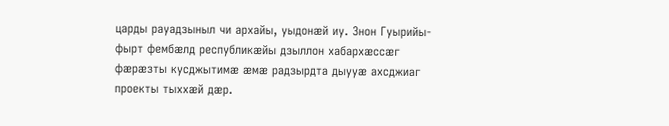царды рауадзыныл чи архайы, уыдонӕй иу. Знон Гуырийы-фырт фембӕлд республикӕйы дзыллон хабархӕссӕг фӕрӕзты кусджытимӕ ӕмӕ радзырдта дыууӕ ахсджиаг проекты тыххӕй дӕр.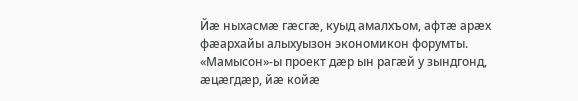Йӕ ныхасмӕ гӕсгӕ, куыд амалхъом, афтӕ арӕх фӕархайы алыхуызон экономикон форумты. «Мамысон»-ы проект дӕр ын рагӕй у зындгонд, ӕцӕгдӕр, йӕ койӕ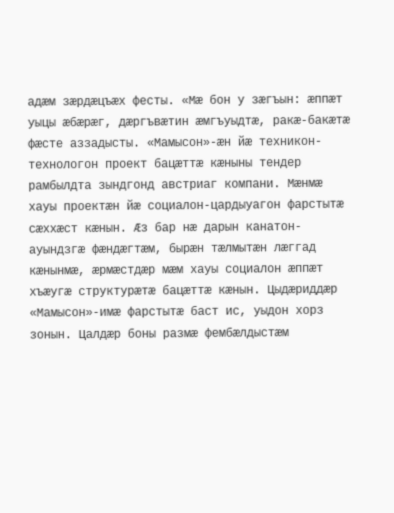адӕм зӕрдӕцъӕх фесты. «Мӕ бон у зӕгъын: ӕппӕт уыцы ӕбӕрӕг, дӕргъвӕтин ӕмгъуыдтӕ, ракӕ-бакӕтӕ фӕсте аззадысты. «Мамысон»-ӕн йӕ техникон-технологон проект бацӕттӕ кӕныны тендер рамбылдта зындгонд австриаг компани. Мӕнмӕ хауы проектӕн йӕ социалон-цардыуагон фарстытӕ сӕххӕст кӕнын. Ӕз бар нӕ дарын канатон-ауындзгӕ фӕндӕгтӕм, бырӕн тӕлмытӕн лӕггад кӕнынмӕ, ӕрмӕстдӕр мӕм хауы социалон ӕппӕт хъӕугӕ структурӕтӕ бацӕттӕ кӕнын. Цыдӕриддӕр «Мамысон»-имӕ фарстытӕ баст ис, уыдон хорз зонын. Цалдӕр боны размӕ фембӕлдыстӕм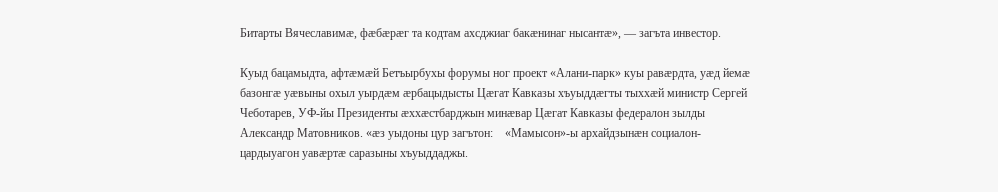Битарты Вячеславимӕ, фӕбӕрӕг та кодтам ахсджиаг бакӕнинаг нысантӕ», — загъта инвестор.

Куыд бацамыдта, афтӕмӕй Бетъырбухы форумы ног проект «Алани-парк» куы равӕрдта, уӕд йемӕ базонгӕ уӕвыны охыл уырдӕм ӕрбацыдысты Цӕгат Кавказы хъуыддӕгты тыххӕй министр Сергей Чеботарев, УФ-йы Президенты ӕххӕстбарджын минӕвар Цӕгат Кавказы федералон зылды Александр Матовников. «ӕз уыдоны цур загътон:    «Мамысон»-ы архайдзынӕн социалон-цардыуагон уавӕртӕ саразыны хъуыддаджы.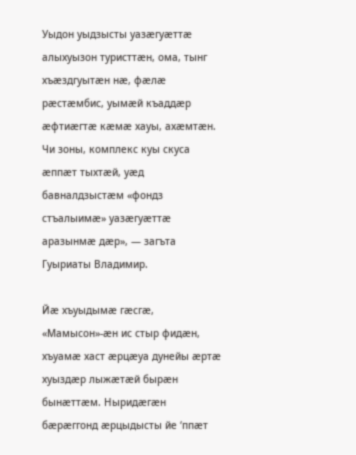Уыдон уыдзысты уазӕгуӕттӕ алыхуызон туристтӕн, ома, тынг хъӕздгуытӕн нӕ, фӕлӕ рӕстӕмбис, уымӕй къаддӕр ӕфтиӕгтӕ кӕмӕ хауы, ахӕмтӕн. Чи зоны, комплекс куы скуса ӕппӕт тыхтӕй, уӕд бавналдзыстӕм «фондз стъалыимӕ» уазӕгуӕттӕ аразынмӕ дӕр», — загъта Гуыриаты Владимир.

Йӕ хъуыдымӕ гӕсгӕ, «Мамысон»-ӕн ис стыр фидӕн, хъуамӕ хаст ӕрцӕуа дунейы ӕртӕ хуыздӕр лыжӕтӕй бырӕн бынӕттӕм. Ныридӕгӕн бӕрӕггонд ӕрцыдысты йе ‘ппӕт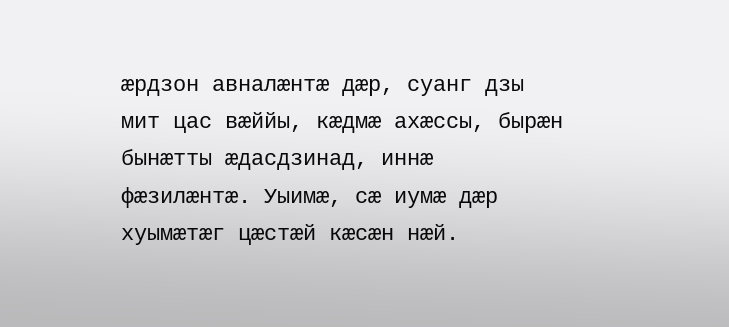ӕрдзон авналӕнтӕ дӕр, суанг дзы мит цас вӕййы, кӕдмӕ ахӕссы, бырӕн бынӕтты ӕдасдзинад, иннӕ фӕзилӕнтӕ. Уыимӕ, сӕ иумӕ дӕр хуымӕтӕг цӕстӕй кӕсӕн нӕй.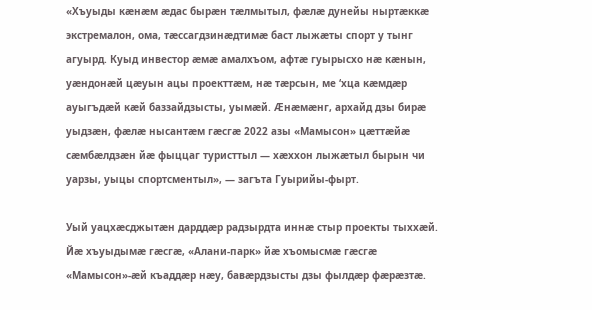«Хъуыды кӕнӕм ӕдас бырӕн тӕлмытыл, фӕлӕ дунейы ныртӕккӕ экстремалон, ома, тӕссагдзинӕдтимӕ баст лыжӕты спорт у тынг агуырд. Куыд инвестор ӕмӕ амалхъом, афтӕ гуырысхо нӕ кӕнын, уӕндонӕй цӕуын ацы проекттӕм, нӕ тӕрсын, ме ‘хца кӕмдӕр ауыгъдӕй кӕй баззайдзысты, уымӕй. Ӕнӕмӕнг, архайд дзы бирӕ уыдзӕн, фӕлӕ нысантӕм гӕсгӕ 2022 азы «Мамысон» цӕттӕйӕ сӕмбӕлдзӕн йӕ фыццаг туристтыл — хӕххон лыжӕтыл бырын чи уарзы, уыцы спортсментыл», — загъта Гуырийы-фырт.

Уый уацхӕсджытӕн дарддӕр радзырдта иннӕ стыр проекты тыххӕй. Йӕ хъуыдымӕ гӕсгӕ, «Алани-парк» йӕ хъомысмӕ гӕсгӕ «Мамысон»-ӕй къаддӕр нӕу, бавӕрдзысты дзы фылдӕр фӕрӕзтӕ.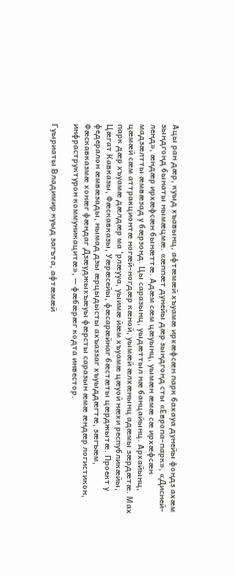Ацы ран дӕр, куыд хъавынц, афтӕмӕй хъуамӕ ирхӕфсӕн парк бахауа дунейы фондз ахӕм зындгонд бынаты нымӕцмӕ. «ӕппӕт дунейы дӕр зындгонд сты «Европа-парк», «Дисней-ленд», ӕндӕр ирхӕфсӕн бынӕттӕ. Адӕм сӕм цӕуынц, уымӕн ӕмӕ сӕ ирхӕфсӕн мадзӕлтты ӕмвӕзад у бӕрзонд. Цы саразынц, уыдӕттыл нӕ банцайынц. Архайынц, цӕмӕй сӕм аттракционтӕ ногӕй-ногдӕр кӕной, уымӕй ӕлхӕнынц адӕмы зӕрдӕтӕ. Мах парк дӕр хъуамӕ дӕлдӕр ма ‘рлӕууа, уыимӕ йӕм хъуамӕ цӕуой нӕхи республикӕйы, Цӕгат Кавказы, Фӕскавказы, Уӕрӕсейы, фӕсарӕйнаг бӕстӕты цӕрджытӕ. Проект у федералон ӕмвӕзады, нымад дзы ӕрцыдысты ахъаззаг хъуыддӕгтӕ, зӕгъӕм, Фӕскавказмӕ хонӕг фӕндаг Дзӕуджыхъӕуы фӕрсты саразын ӕмӕ ӕндӕр логистикон, инфраструктурон коммуникацитӕ», — фӕбӕрӕг кодта инвестор.

Гуыриаты Владимир куыд загъта, афтӕмӕй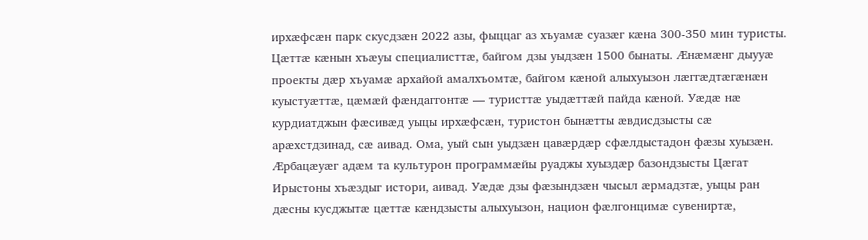ирхӕфсӕн парк скусдзӕн 2022 азы, фыццаг аз хъуамӕ суазӕг кӕна 300-350 мин туристы. Цӕттӕ кӕнын хъӕуы специалисттӕ, байгом дзы уыдзӕн 1500 бынаты. Ӕнӕмӕнг дыууӕ проекты дӕр хъуамӕ архайой амалхъомтӕ, байгом кӕной алыхуызон лӕггӕдтӕгӕнӕн куыстуӕттӕ, цӕмӕй фӕндаггонтӕ — туристтӕ уыдӕттӕй пайда кӕной. Уӕдӕ нӕ курдиатджын фӕсивӕд уыцы ирхӕфсӕн, туристон бынӕтты ӕвдисдзысты сӕ арӕхстдзинад, сӕ аивад. Ома, уый сын уыдзӕн цавӕрдӕр сфӕлдыстадон фӕзы хуызӕн. Ӕрбацӕуӕг адӕм та культурон программӕйы руаджы хуыздӕр базондзысты Цӕгат Ирыстоны хъӕздыг истори, аивад. Уӕдӕ дзы фӕзындзӕн чысыл ӕрмадзтӕ, уыцы ран дӕсны кусджытӕ цӕттӕ кӕндзысты алыхуызон, национ фӕлгонцимӕ сувениртӕ,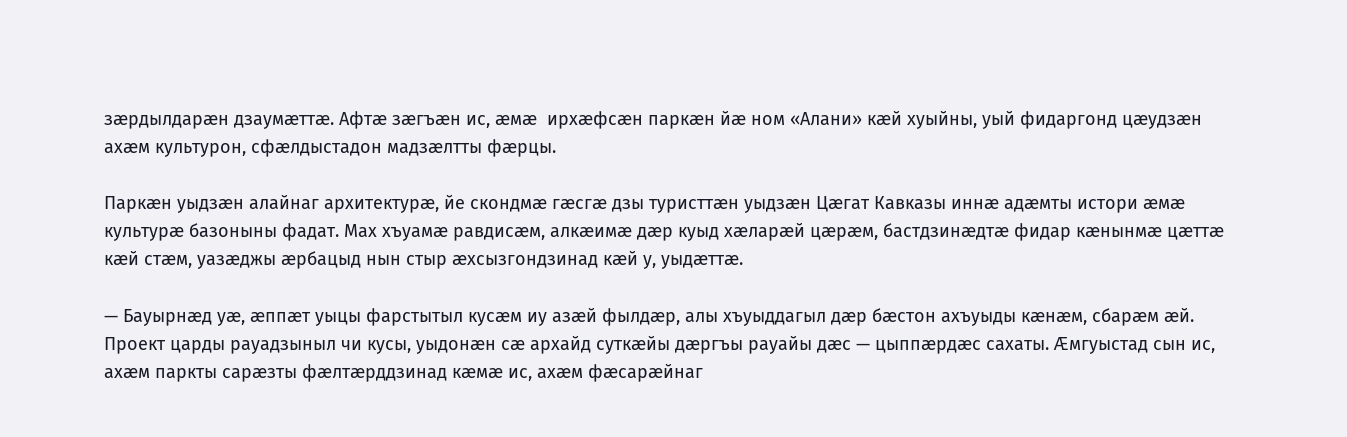зӕрдылдарӕн дзаумӕттӕ. Афтӕ зӕгъӕн ис, ӕмӕ  ирхӕфсӕн паркӕн йӕ ном «Алани» кӕй хуыйны, уый фидаргонд цӕудзӕн ахӕм культурон, сфӕлдыстадон мадзӕлтты фӕрцы.

Паркӕн уыдзӕн алайнаг архитектурӕ, йе скондмӕ гӕсгӕ дзы туристтӕн уыдзӕн Цӕгат Кавказы иннӕ адӕмты истори ӕмӕ культурӕ базоныны фадат. Мах хъуамӕ равдисӕм, алкӕимӕ дӕр куыд хӕларӕй цӕрӕм, бастдзинӕдтӕ фидар кӕнынмӕ цӕттӕ кӕй стӕм, уазӕджы ӕрбацыд нын стыр ӕхсызгондзинад кӕй у, уыдӕттӕ.

— Бауырнӕд уӕ, ӕппӕт уыцы фарстытыл кусӕм иу азӕй фылдӕр, алы хъуыддагыл дӕр бӕстон ахъуыды кӕнӕм, сбарӕм ӕй. Проект царды рауадзыныл чи кусы, уыдонӕн сӕ архайд суткӕйы дӕргъы рауайы дӕс — цыппӕрдӕс сахаты. Ӕмгуыстад сын ис, ахӕм паркты сарӕзты фӕлтӕрддзинад кӕмӕ ис, ахӕм фӕсарӕйнаг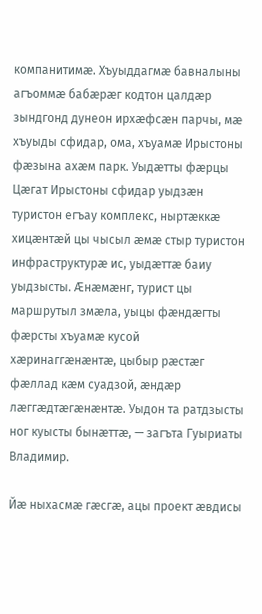компанитимӕ. Хъуыддагмӕ бавналыны агъоммӕ бабӕрӕг кодтон цалдӕр зындгонд дунеон ирхӕфсӕн парчы, мӕ хъуыды сфидар, ома, хъуамӕ Ирыстоны фӕзына ахӕм парк. Уыдӕтты фӕрцы Цӕгат Ирыстоны сфидар уыдзӕн туристон егъау комплекс, ныртӕккӕ хицӕнтӕй цы чысыл ӕмӕ стыр туристон инфраструктурӕ ис, уыдӕттӕ баиу уыдзысты. Ӕнӕмӕнг, турист цы маршрутыл змӕла, уыцы фӕндӕгты фӕрсты хъуамӕ кусой хӕринаггӕнӕнтӕ, цыбыр рӕстӕг фӕллад кӕм суадзой, ӕндӕр лӕггӕдтӕгӕнӕнтӕ. Уыдон та ратдзысты ног куысты бынӕттӕ, — загъта Гуыриаты Владимир.

Йӕ ныхасмӕ гӕсгӕ, ацы проект ӕвдисы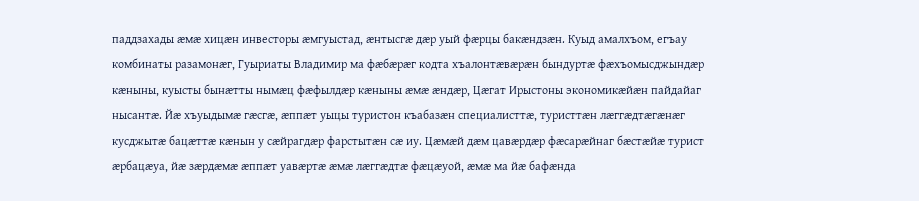паддзахады ӕмӕ хицӕн инвесторы ӕмгуыстад, ӕнтысгӕ дӕр уый фӕрцы бакӕндзӕн. Куыд амалхъом, егъау комбинаты разамонӕг, Гуыриаты Владимир ма фӕбӕрӕг кодта хъалонтӕвӕрӕн бындуртӕ фӕхъомысджындӕр кӕныны, куысты бынӕтты нымӕц фӕфылдӕр кӕныны ӕмӕ ӕндӕр, Цӕгат Ирыстоны экономикӕйӕн пайдайаг нысантӕ. Йӕ хъуыдымӕ гӕсгӕ, ӕппӕт уыцы туристон къабазӕн специалисттӕ, туристтӕн лӕггӕдтӕгӕнӕг кусджытӕ бацӕттӕ кӕнын у сӕйрагдӕр фарстытӕн сӕ иу. Цӕмӕй дӕм цавӕрдӕр фӕсарӕйнаг бӕстӕйӕ турист ӕрбацӕуа, йӕ зӕрдӕмӕ ӕппӕт уавӕртӕ ӕмӕ лӕггӕдтӕ фӕцӕуой, ӕмӕ ма йӕ бафӕнда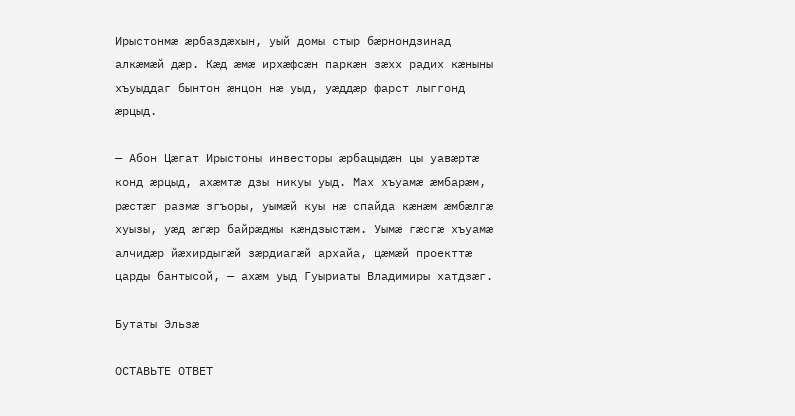Ирыстонмӕ ӕрбаздӕхын, уый домы стыр бӕрнондзинад алкӕмӕй дӕр. Кӕд ӕмӕ ирхӕфсӕн паркӕн зӕхх радих кӕныны хъуыддаг бынтон ӕнцон нӕ уыд, уӕддӕр фарст лыггонд ӕрцыд.

— Абон Цӕгат Ирыстоны инвесторы ӕрбацыдӕн цы уавӕртӕ конд ӕрцыд, ахӕмтӕ дзы никуы уыд. Мах хъуамӕ ӕмбарӕм, рӕстӕг размӕ згъоры, уымӕй куы нӕ спайда кӕнӕм ӕмбӕлгӕ хуызы, уӕд ӕгӕр байрӕджы кӕндзыстӕм. Уымӕ гӕсгӕ хъуамӕ алчидӕр йӕхирдыгӕй зӕрдиагӕй архайа, цӕмӕй проекттӕ царды бантысой, — ахӕм уыд Гуыриаты Владимиры хатдзӕг.

Бутаты Эльзӕ

ОСТАВЬТЕ ОТВЕТ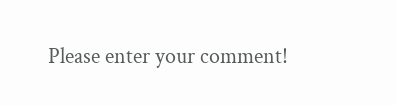Please enter your comment!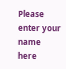Please enter your name here